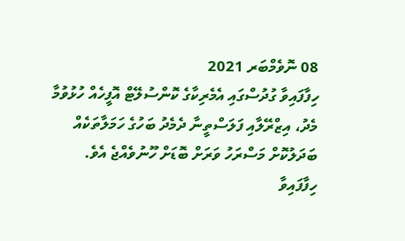08 ނޮވެމްބަރ 2021
ހިފާފައިވާ ގުދުސްގައި އެމެރިކާގެ ކޮންސުލޭޓް އޮފީހެއް ހުޅުވުމާ މެދު، އިޒްރޭލާއި ފަލަސްތީނާ ދެމެދު ބަހުގެ ހަމަލާތަކެއް ބަދަލުކޮށް މަސްރަހު ވަރަށް ބޮޑަށް ހޫނުވެއްޖެ އެވެ.
ހިފާފައިވާ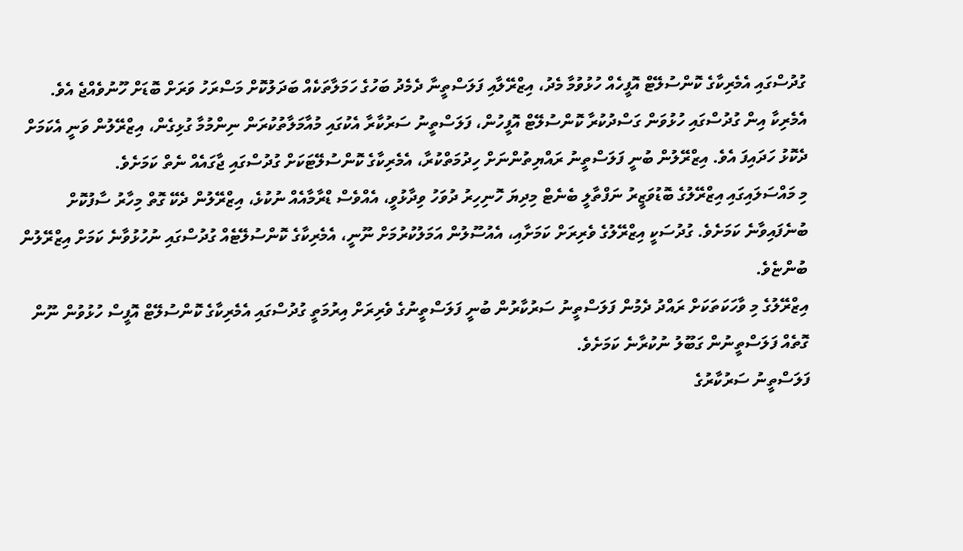ގުދުސްގައި އެމެރިކާގެ ކޮންސުލޭޓް އޮފީހެއް ހުޅުވުމާ މެދު، އިޒްރޭލާއި ފަލަސްތީނާ ދެމެދު ބަހުގެ ހަމަލާތަކެއް ބަދަލުކޮށް މަސްރަހު ވަރަށް ބޮޑަށް ހޫނުވެއްޖެ އެވެ.
އެމެރިކާ އިން ގުދުސްގައި ހުޅުވަން ގަސްދުކުރާ ކޮންސުލޭޓް އޮފީހުން، ފަލަސްތީނު ސަރުކާރާ އެކުގައި މުއާމަލާތުކުރަން ނިންމުމާ ގުޅިގެން، އިޒްރޭލުން ވަނީ އެކަމަށް ދެކޮޅު ހަދައިފަ އެވެ. އިޒްރޭލުން ބުނީ ފަލަސްތީނު ރައްޔިތުންނަށް ހިދުމަތްކުރާ، އެމެރިކާގެ ކޮންސުލޭޓަކަށް ގުދުސްގައި ޖާގައެއް ނެތް ކަމަށެވެ.
މި މައްސަލައިގައި އިޒްރޭލުގެ ބޮޑުވަޒީރު ނަފްތާލީ ބެނެޓް މިދިޔަ ހޮނިހިރު ދުވަހު ވިދާޅުވީ، އެއްވެސް ޑްރާމާއެއް ނުކުޅެ، އިޒްރޭލުން ދެކޭ ގޮތް މިހާރު ސާފުކޮށް ބުނެފައިވާނެ ކަމަށެވެ. ގުދުސަކީ އިޒްރޭލުގެ ވެރިރަށް ކަމަށާއި، އެއުސޫލުން އަމަލުކުރުމަށް ނޫނީ، އެމެރިކާގެ ކޮންސުލޭޓެއް ގުދުސްގައި ނުހުޅުވާނެ ކަމަށް އިޒްރޭލުން ބުންޏެވެ.
އިޒްރޭލުގެ މި ވާހަކަތަކަށް ރައްދު ދެމުން ފަލަސްތީނު ސަރުކާރުން ބުނީ ފަލަސްތީނުގެ ވެރިރަށް އިރުމަތީ ގުދުސްގައި އެމެރިކާގެ ކޮންސުލޭޓް އޮފީސް ހުޅުވުން ނޫން ގޮތެއް ފަލަސްތީނުން ގަބޫލު ނުކުރާނެ ކަމަށެވެ.
ފަލަސްތީނު ސަރުކާރުގެ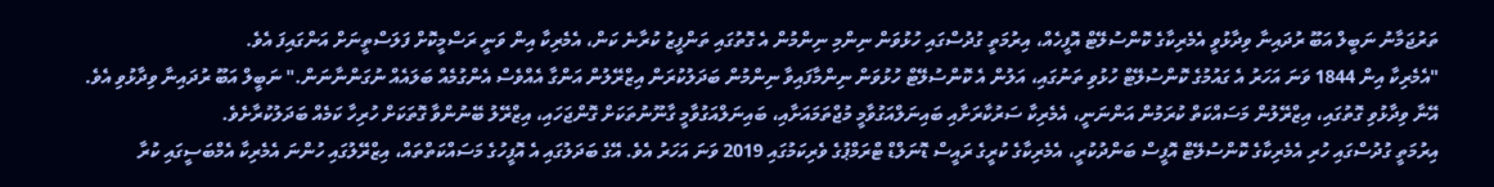ތަރުޖަމާނު ނަބީލް އަބޫ ރުދައިނާ ވިދާޅުވީ އެމެރިކާގެ ކޮންސުލޭޓް އޮފީހެއް، އިރުމަތީ ގުދުސްގައި ހުޅުވަން ނިންމި ނިންމުން އެ ގޮތުގައި ތަންފީޒު ކުރާނެ ކަން، އެމެރިކާ އިން ވަނީ ރަސްމީކޮށް ފަލަސްތީނަށް އަންގައިފަ އެވެ.
"އެމެރިކާ އިން 1844 ވަނަ އަހަރު އެ ގައުމުގެ ކޮންސުލޭޓް ހުޅުވި ތަނުގައި، އަލުން އެ ކޮންސުލޭޓް ހުޅުވަން ނިންމާފައިވާ ނިންމުން ބަދަލުކުރަން އިޒްރޭލުން އަންގާ އެއްވެސް އެންގުމެއް ބަލައެއް ނުގަންނާނަން." ނަބީލް އަބޫ ރުދައިނާ ވިދާޅުވި އެވެ.
އޭނާ ވިދާޅުވި ގޮތުގައި، އިޒްރޭލުން މަސައްކަތް ކުރަމުން އަންނަނީ، އެމެރިކާ ސަރުކާރަށާއި ބައިނަލްއަގުވާމީ މުޖްތަމައަށާއި، ބައިނަލްއަގުވާމީ ގާނޫނުތަކަށް ގޮންޖަހައި، އިޒްރޭލު ބޭނުންވާ ގޮތަކަށް ހުރިހާ ކަމެއް ބަދަލުކުރާށެވެ.
އިރުމަތީ ގުދުސްގައި ހުރި އެމެރިކާގެ ކޮންސުލޭޓް އޮފީސް ބަންދުކުރީ، އެމެރިކާގެ ކުރީގެ ރައީސް ޑޮނަލްޑް ޓްރަމްޕުގެ ވެރިކަމުގައި 2019 ވަނަ އަހަރު އެވެ. އޭގެ ބަދަލުގައި އެ އޮފީހުގެ މަސައްކަތްތައް، އިޒްރޭލުގައި ހުންނަ އެމެރިކާ އެމްބަސީގައި ކުރާ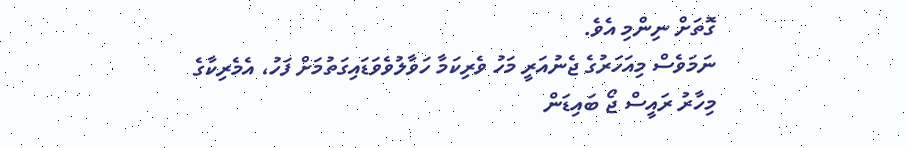ގޮތަށް ނިންމި އެވެ.
ނަމަވެސް މިއަހަރުގެ ޖެނުއަރީ މަހު ވެރިކަމާ ހަވާލުވެވަޑައިގަތުމަށް ފަހު، އެމެރިކާގެ މިހާރު ރައީސް ޖޯ ބައިޑަން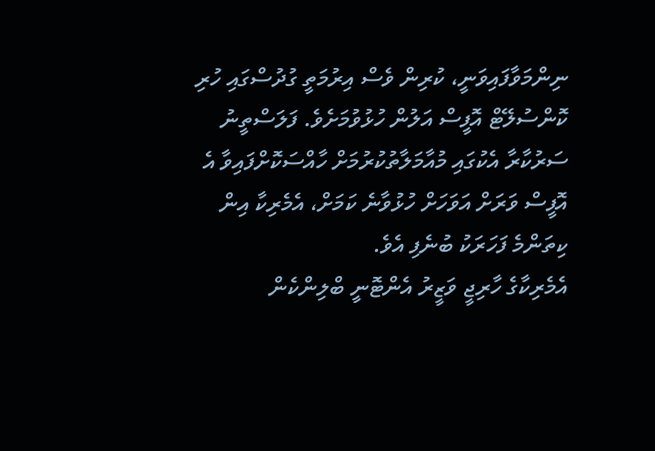ނިންމަވާފައިވަނީ، ކުރިން ވެސް އިރުމަތީ ގުދުސްގައި ހުރި ކޮންސުލޭޓް އޮފީސް އަލުން ހުޅުވުމަށެވެ. ފަލަސްތީނު ސަރުކާރާ އެކުގައި މުއާމަލާތުކުރުމަށް ހާއްސަކޮށްފައިވާ އެ އޮފީސް ވަރަށް އަވަހަށް ހުޅުވާނެ ކަމަށް، އެމެރިކާ އިން ކިތަންމެ ފަހަރަކު ބުނެފި އެވެ.
އެމެރިކާގެ ހާރިޖީ ވަޒީރު އެންޓޮނީ ބްލިންކެން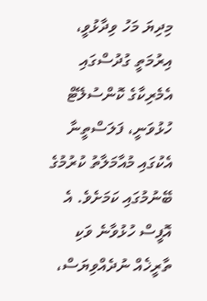މިދިޔަ މަހު ވިދާޅުވީ، އިރުމަތީ ގުދުސްގައި އެމެރިކާގެ ކޮންސުލޭޓް ހުޅުވަނީ، ފަލަސްތީނާ އެކުގައި މުއާމަލާތު ކުރުމުގެ ބޭނުމުގައި ކަމަށެވެ. އެ އޮފީސް ހުޅުވާނެ ވަކި ތާރީޚެއް ނުދެއްވިޔަސް،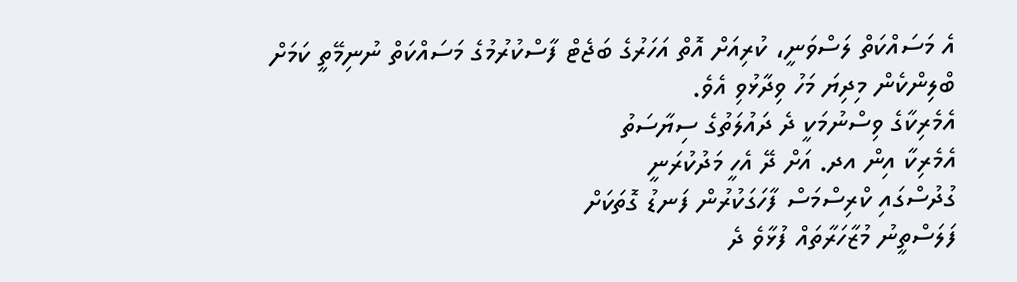އެ މަސައްކަތް ލަސްވަނީ، ކުރިއަށް އޮތް އަހަރުގެ ބަޖެޓް ފާސްކުރުމުގެ މަސައްކަތް ނުނިމޭތީ ކަމަށް ބްލިންކެން މިދިޔަ މަހު ވިދާޅުވި އެވެ.
އެމެރިކާގެ ވިސްނުމަކީ ދެ ދައުލަތުގެ ސިޔާސަތު
އެމެރިކާ އިން އދ. އަށް ދޭ އެހީ މަދުކުރަނީ
ގުދުސްގައި ކްރިސްމަސް ފާހަގަކުރުން ފަނޑު ގޮތަކަށް
ފަލަސްތީނު މުޒާހަރާތައް ފުޅާވެ ދެ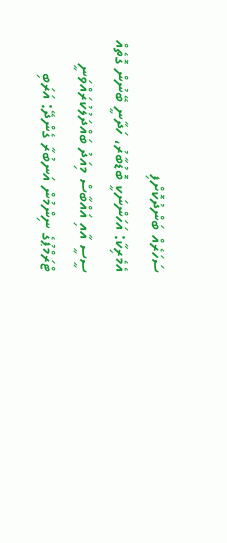ސަހަރެއް ބަންދުކޮށްފި
އެމެރިކާ: އަހަންނަކީ ބޮޑުބާރު، ހަދާނީ ބޭނުން ގޮތެއް
ސީސީ އާއި އައްބާސް މިއަދު ބައްދަލުކުރައްވަނީ
ޓްރަމްޕުގެ ނިންމުން އަނބުރާ ގެންދޭ: އަރަބި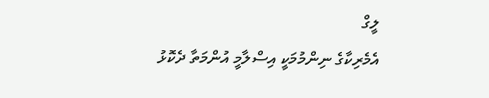ލީގް
އެމެރިކާގެ ނިންމުމަކީ އިސްލާމީ އުންމަތާ ދެކޮޅު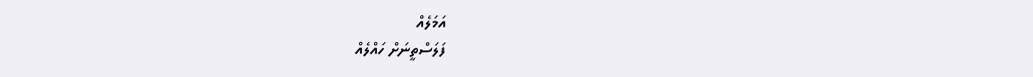އަމަލެއް
ފަލަސްތީނަށް ހައްލެއް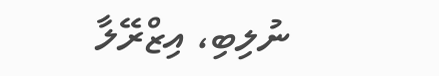ނުލިބި، އިޒްރޭލާ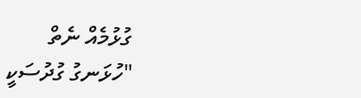ގުޅުމެއް ނެތް
"ހުޅަނގު ގުދުސަކީ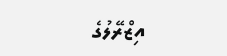އިޒްރޭލުގެ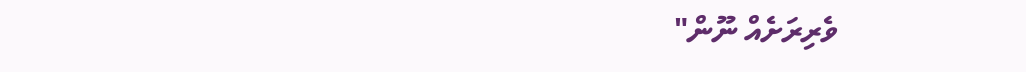ވެރިރަށެއް ނޫން"